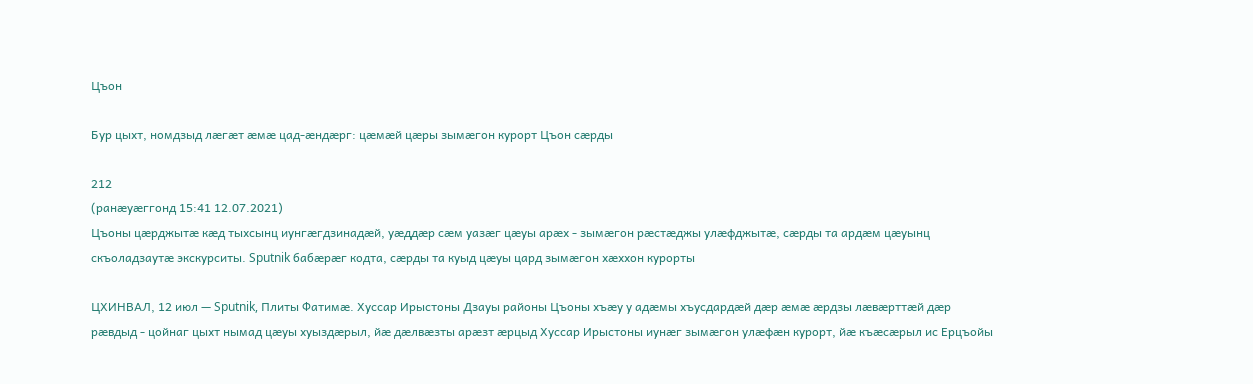Цъон

Бур цыхт, номдзыд лӕгӕт ӕмӕ цад-ӕндӕрг: цӕмӕй цӕры зымӕгон курорт Цъон сӕрды

212
(ранӕуӕггонд 15:41 12.07.2021)
Цъоны цӕрджытӕ кӕд тыхсынц иунгӕгдзинадӕй, уӕддӕр сӕм уазӕг цӕуы арӕх - зымӕгон рӕстӕджы улӕфджытӕ, сӕрды та ардӕм цӕуынц скъоладзаутӕ экскурситы. Sputnik бабӕрӕг кодта, сӕрды та куыд цӕуы цард зымӕгон хӕххон курорты

ЦХИНВАЛ, 12 июл — Sputnik, Плиты Фатимӕ. Хуссар Ирыстоны Дзауы районы Цъоны хъӕу у адӕмы хъусдардӕй дӕр ӕмӕ ӕрдзы лӕвӕрттӕй дӕр рӕвдыд - цойнаг цыхт нымад цӕуы хуыздӕрыл, йӕ дӕлвӕзты арӕзт ӕрцыд Хуссар Ирыстоны иунӕг зымӕгон улӕфӕн курорт, йӕ къӕсӕрыл ис Ерцъойы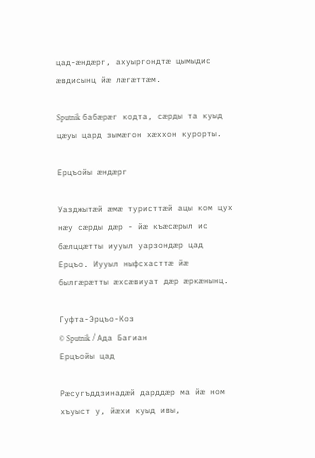цад-ӕндӕрг, ахуыргондтӕ цымыдис ӕвдисынц йӕ лӕгӕттӕм.

Sputnik бабӕрӕг кодта, сӕрды та куыд цӕуы цард зымӕгон хӕххон курорты.

Ерцъойы ӕндӕрг

Уазджытӕй ӕмӕ туристтӕй ацы ком цух нӕу сӕрды дӕр - йӕ къӕсӕрыл ис бӕлццӕтты иууыл уарзондӕр цад Ерцъо. Иууыл ныфсхасттӕ йӕ былгӕрӕтты ӕхсӕвиуат дӕр ӕркӕнынц.

Гуфта-Эрцъо-Коз
© Sputnik / Ада Багиан
Ерцъойы цад

Рӕсугъддзинадӕй дарддӕр ма йӕ ном хъуыст у, йӕхи куыд ивы,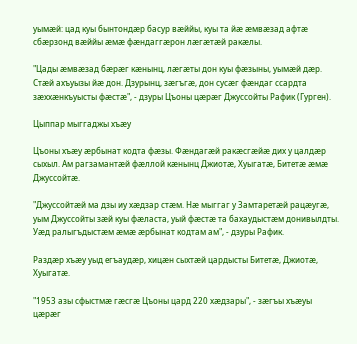уымӕй: цад куы бынтондӕр басур вӕййы, куы та йӕ ӕмвӕзад афтӕ сбӕрзонд вӕййы ӕмӕ фӕндаггӕрон лӕгӕтӕй ракӕлы.

"Цады ӕмвӕзад бӕрӕг кӕнынц, лӕгӕты дон куы фӕзыны, уымӕй дӕр. Стӕй ахъуызы йӕ дон. Дзурынц, зӕгъгӕ, дон сусӕг фӕндаг ссардта зӕххӕнкъуысты фӕстӕ", - дзуры Цъоны цӕрӕг Джуссойты Рафик (Гурген).

Цыппар мыггаджы хъӕу

Цъоны хъӕу ӕрбынат кодта фӕзы. Фӕндагӕй ракӕсгӕйӕ дих у цалдӕр сыхыл. Ам рагзамантӕй фӕллой кӕнынц Джиотӕ, Хуыгатӕ, Битетӕ ӕмӕ Джуссойтӕ.

"Джуссойтӕй ма дзы иу хӕдзар стӕм. Нӕ мыггаг у Замтаретӕй рацӕугӕ, уым Джуссойты зӕй куы фӕласта, уый фӕстӕ та бахаудыстӕм донивылдты. Уӕд ралыгъдыстӕм ӕмӕ ӕрбынат кодтам ам", - дзуры Рафик.

Раздӕр хъӕу уыд егъаудӕр, хицӕн сыхтӕй цардысты Битетӕ, Джиотӕ, Хуыгатӕ.

"1953 азы сфыстмӕ гӕсгӕ Цъоны цард 220 хӕдзары", - зӕгъы хъӕуы цӕрӕг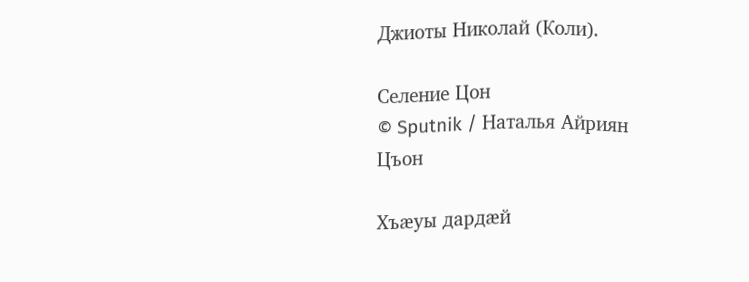Джиоты Николай (Коли).

Селение Цон
© Sputnik / Наталья Айриян
Цъон

Хъӕуы дардӕй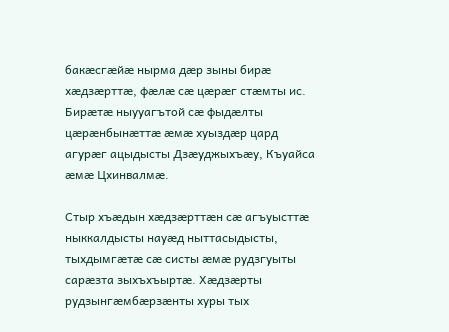бакӕсгӕйӕ нырма дӕр зыны бирӕ хӕдзӕрттӕ, фӕлӕ сӕ цӕрӕг стӕмты ис. Бирӕтӕ ныууагътой сӕ фыдӕлты цӕрӕнбынӕттӕ ӕмӕ хуыздӕр цард агурӕг ацыдысты Дзӕуджыхъӕу, Къуайса ӕмӕ Цхинвалмӕ.

Стыр хъӕдын хӕдзӕрттӕн сӕ агъуысттӕ ныккалдысты науӕд ныттасыдысты, тыхдымгӕтӕ сӕ систы ӕмӕ рудзгуыты сарӕзта зыхъхъыртӕ. Хӕдзӕрты рудзынгӕмбӕрзӕнты хуры тых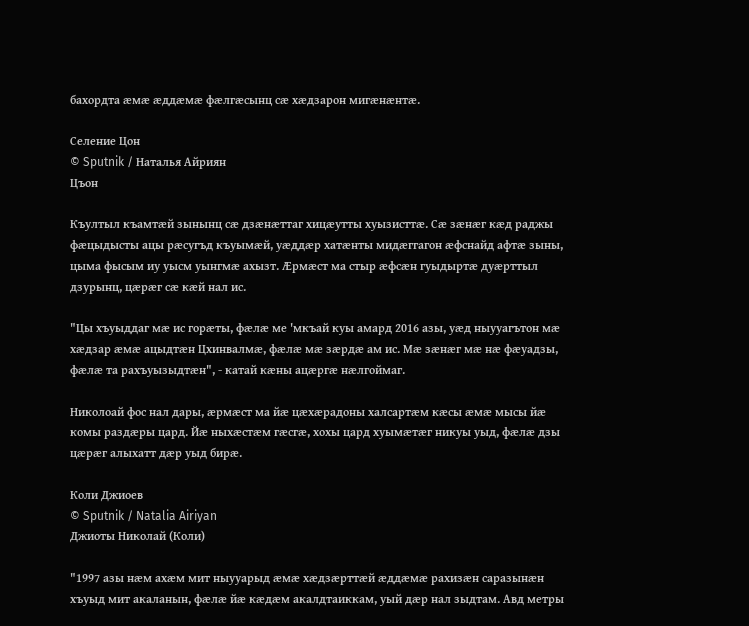бахордта ӕмӕ ӕддӕмӕ фӕлгӕсынц сӕ хӕдзарон мигӕнӕнтӕ.

Селение Цон
© Sputnik / Наталья Айриян
Цъон

Къултыл къамтӕй зынынц сӕ дзӕнӕттаг хицӕутты хуызисттӕ. Сӕ зӕнӕг кӕд раджы фӕцыдысты ацы рӕсугъд къуымӕй, уӕддӕр хатӕнты мидӕггагон ӕфснайд афтӕ зыны, цыма фысым иу уысм уынгмӕ ахызт. Ӕрмӕст ма стыр ӕфсӕн гуыдыртӕ дуӕрттыл дзурынц, цӕрӕг сӕ кӕй нал ис.

"Цы хъуыддаг мӕ ис горӕты, фӕлӕ ме 'мкъай куы амард 2016 азы, уӕд ныууагътон мӕ хӕдзар ӕмӕ ацыдтӕн Цхинвалмӕ, фӕлӕ мӕ зӕрдӕ ам ис. Мӕ зӕнӕг мӕ нӕ фӕуадзы, фӕлӕ та рахъуызыдтӕн", - катай кӕны ацӕргӕ нӕлгоймаг.

Николоай фос нал дары, ӕрмӕст ма йӕ цӕхӕрадоны халсартӕм кӕсы ӕмӕ мысы йӕ комы раздӕры цард. Йӕ ныхӕстӕм гӕсгӕ, хохы цард хуымӕтӕг никуы уыд, фӕлӕ дзы цӕрӕг алыхатт дӕр уыд бирӕ.

Коли Джиоев
© Sputnik / Natalia Airiyan
Джиоты Николай (Коли)

"1997 азы нӕм ахӕм мит ныууарыд ӕмӕ хӕдзӕрттӕй ӕддӕмӕ рахизӕн саразынӕн хъуыд мит акаланын, фӕлӕ йӕ кӕдӕм акалдтаиккам, уый дӕр нал зыдтам. Авд метры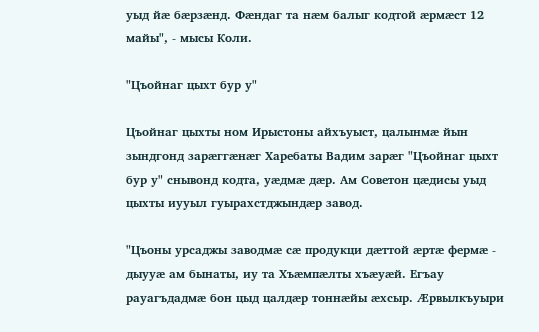уыд йӕ бӕрзӕнд. Фӕндаг та нӕм балыг кодтой ӕрмӕст 12 майы", - мысы Коли.

"Цъойнаг цыхт бур у"

Цъойнаг цыхты ном Ирыстоны айхъуыст, цалынмӕ йын зындгонд зарӕггӕнӕг Харебаты Вадим зарӕг "Цъойнаг цыхт бур у" снывонд кодта, уӕдмӕ дӕр. Ам Советон цӕдисы уыд цыхты иууыл гуырахстджындӕр завод.

"Цъоны урсаджы заводмӕ сӕ продукци дӕттой ӕртӕ фермӕ - дыууӕ ам бынаты, иу та Хъӕмпӕлты хъӕуӕй. Егъау рауагъдадмӕ бон цыд цалдӕр тоннӕйы ӕхсыр. Ӕрвылкъуыри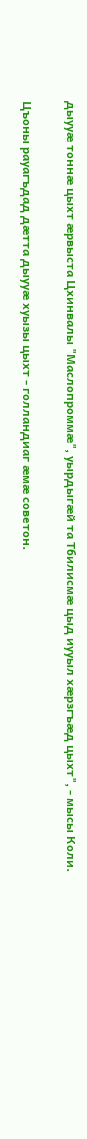дыууӕ тоннӕ цыхт ӕрвыста Цхинвалы "Маслопроммӕ", уырдыгӕй та Тбилисмӕ цыд иууыл хӕрзгъӕд цыхт", - мысы Коли.

Цъоны рауагъдад дӕтта дыууӕ хуызы цыхт - голландиаг ӕмӕ советон.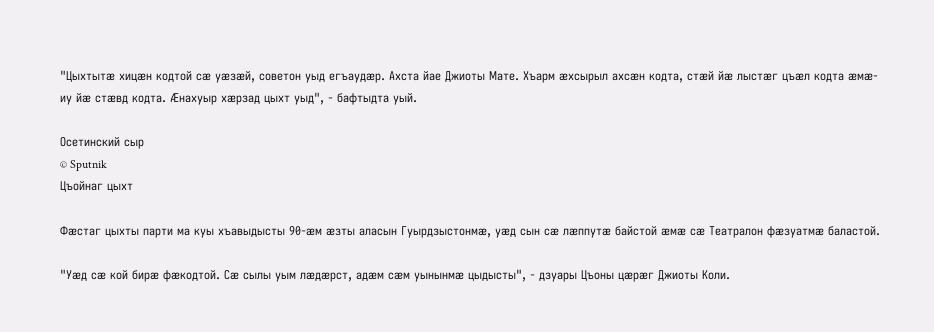"Цыхтытӕ хицӕн кодтой сӕ уӕзӕй, советон уыд егъаудӕр. Ахста йае Джиоты Мате. Хъарм ӕхсырыл ахсӕн кодта, стӕй йӕ лыстӕг цъӕл кодта ӕмӕ-иу йӕ стӕвд кодта. Ӕнахуыр хӕрзад цыхт уыд", - бафтыдта уый.

Осетинский сыр
© Sputnik
Цъойнаг цыхт

Фӕстаг цыхты парти ма куы хъавыдысты 90-ӕм ӕзты аласын Гуырдзыстонмӕ, уӕд сын сӕ лӕппутӕ байстой ӕмӕ сӕ Театралон фӕзуатмӕ баластой.

"Уӕд сӕ кой бирӕ фӕкодтой. Сӕ сылы уым лӕдӕрст, адӕм сӕм уынынмӕ цыдысты", - дзуары Цъоны цӕрӕг Джиоты Коли.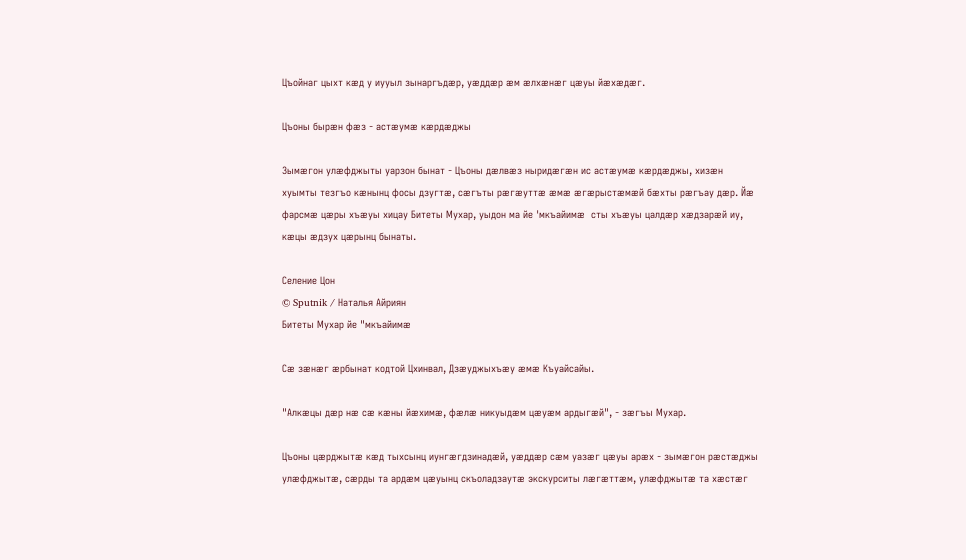Цъойнаг цыхт кӕд у иууыл зынаргъдӕр, уӕддӕр ӕм ӕлхӕнӕг цӕуы йӕхӕдӕг.

Цъоны бырӕн фӕз - астӕумӕ кӕрдӕджы

Зымӕгон улӕфджыты уарзон бынат - Цъоны дӕлвӕз ныридӕгӕн ис астӕумӕ кӕрдӕджы, хизӕн хуымты тезгъо кӕнынц фосы дзугтӕ, сӕгъты рӕгӕуттӕ ӕмӕ ӕгӕрыстӕмӕй бӕхты рӕгъау дӕр. Йӕ фарсмӕ цӕры хъӕуы хицау Битеты Мухар, уыдон ма йе 'мкъайимӕ  сты хъӕуы цалдӕр хӕдзарӕй иу, кӕцы ӕдзух цӕрынц бынаты.

Селение Цон
© Sputnik / Наталья Айриян
Битеты Мухар йе "мкъайимӕ

Сӕ зӕнӕг ӕрбынат кодтой Цхинвал, Дзӕуджыхъӕу ӕмӕ Къуайсайы.

"Алкӕцы дӕр нӕ сӕ кӕны йӕхимӕ, фӕлӕ никуыдӕм цӕуӕм ардыгӕй", - зӕгъы Мухар.

Цъоны цӕрджытӕ кӕд тыхсынц иунгӕгдзинадӕй, уӕддӕр сӕм уазӕг цӕуы арӕх - зымӕгон рӕстӕджы улӕфджытӕ, сӕрды та ардӕм цӕуынц скъоладзаутӕ экскурситы лӕгӕттӕм, улӕфджытӕ та хӕстӕг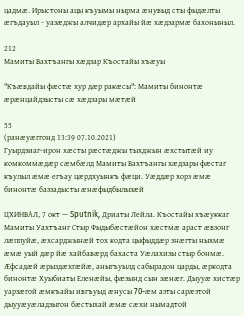цадмӕ. Ирыстоны ацы къуымы нырма ӕнувыд сты фыдӕлты ӕгъдауыл - уазӕджы алчидӕр архайы йӕ хӕдзармӕ бахоныныл.

212
Мамиты Вахтъангы хæдзар Къостайы хъæуы

"Къæвдайы фæстæ хур дæр ракæсы": Мамиты бинонтæ æрæнцайдзысты сæ хӕдзары мæтæй

55
(ранӕуӕггонд 13:39 07.10.2021)
Гуырдзиаг-ирон хæсты рæстæджы тыхджын æхстытæй иу комкоммæдæр сæмбæлд Мамиты Вахтъангы хæдзары фæстаг къулыл æмæ егъау цæрдхуынкъ фæци. Уæддæр хорз æмæ бинонтæ баззадысты æнæфыдбылызæй

ЦХИНВАЛ, 7 окт — Sputnik, Дриаты Лейла. Къостайы хъæуккаг Мамиты Уахтъанг Стыр Фыдыбæстæйон хæстмæ араст æвзонг лæппуйæ, æхсарджынæй тох кодта цыфыддæр знæгты ныхмæ æмæ уый дæр йæ хайбавæрд бахаста Уæлахизы стыр бонмæ. Æфсадæй æрыздæхгæйæ, аныгъуылд сабырадон царды, æркодта бинонтæ Хуыбиаты Еленæйы, фæзынд сын зæнæг. Дыууæ хистæр уарзæгой æмкъайы ивгъуыд æнусы 70-æм азты сарæзтой дыууæуæладзыгон бæстыхай æмæ сæхи нымадтой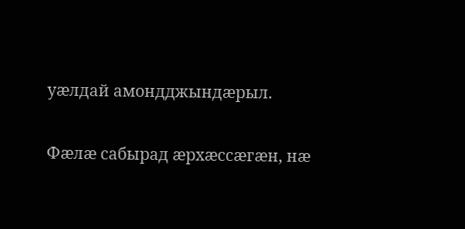уæлдай амондджындæрыл.

Фæлæ сабырад æрхæссæгæн, нæ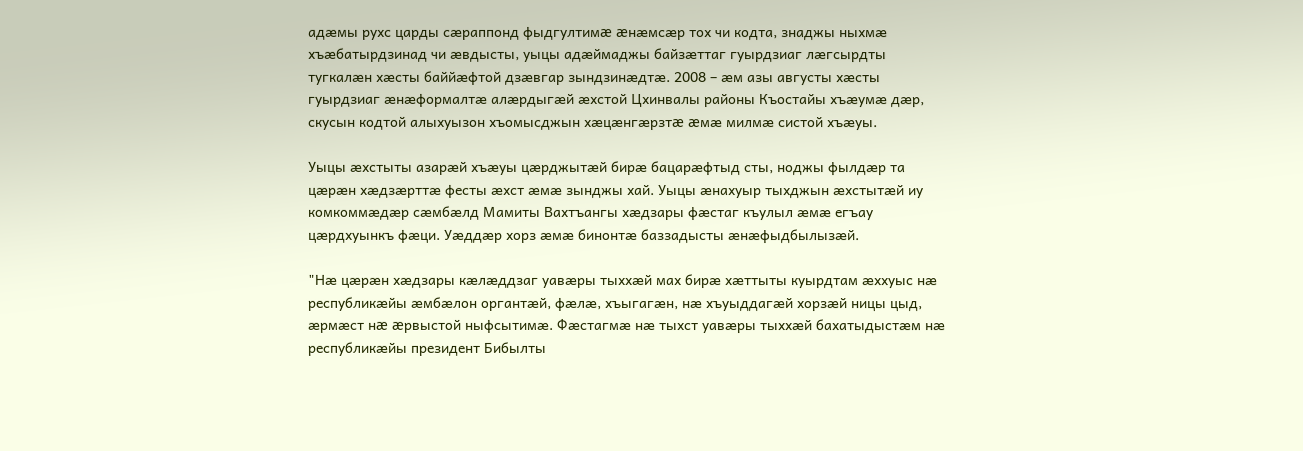адæмы рухс царды сæраппонд фыдгултимæ æнæмсæр тох чи кодта, знаджы ныхмæ хъæбатырдзинад чи æвдысты, уыцы адæймаджы байзæттаг гуырдзиаг лæгсырдты тугкалæн хæсты баййæфтой дзæвгар зындзинæдтæ. 2008 – æм азы августы хæсты гуырдзиаг æнæформалтæ алӕрдыгæй æхстой Цхинвалы районы Къостайы хъæумæ дæр, скусын кодтой алыхуызон хъомысджын хæцæнгæрзтæ æмæ милмæ систой хъæуы.

Уыцы æхстыты азарæй хъæуы цæрджытæй бирæ бацарæфтыд сты, ноджы фылдæр та цæрæн хæдзæрттæ фесты æхст æмæ зынджы хай. Уыцы æнахуыр тыхджын æхстытæй иу комкоммæдæр сæмбæлд Мамиты Вахтъангы хæдзары фæстаг къулыл æмæ егъау цæрдхуынкъ фæци. Уæддæр хорз æмæ бинонтæ баззадысты æнæфыдбылызæй.

"Нæ цæрæн хæдзары кæлæддзаг уавæры тыххæй мах бирæ хæттыты куырдтам æххуыс нæ республикæйы æмбæлон органтæй, фæлæ, хъыгагæн, нæ хъуыддагæй хорзæй ницы цыд, æрмæст нæ æрвыстой ныфсытимæ. Фæстагмæ нæ тыхст уавæры тыххæй бахатыдыстæм нæ республикæйы президент Бибылты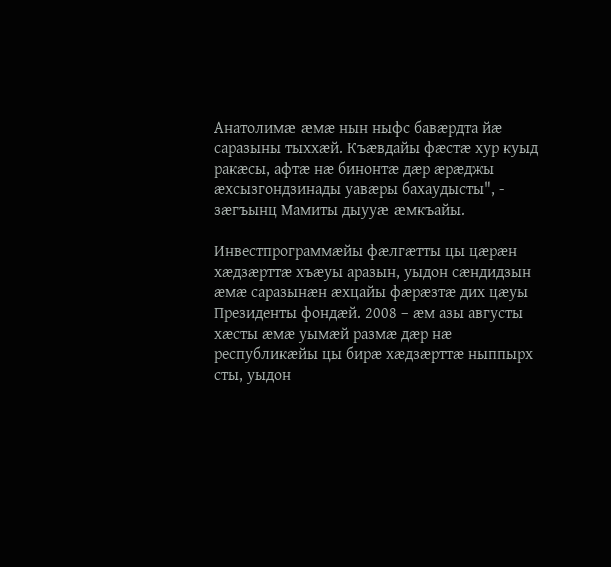Анатолимæ æмæ нын ныфс бавæрдта йæ саразыны тыххæй. Къæвдайы фæстæ хур куыд ракæсы, афтæ нæ бинонтæ дæр æрæджы æхсызгондзинады уавæры бахаудысты", - зæгъынц Мамиты дыууæ æмкъайы.

Инвестпрограммæйы фæлгæтты цы цæрæн хæдзæрттæ хъæуы аразын, уыдон сæндидзын æмæ саразынæн æхцайы фæрæзтæ дих цæуы Президенты фондæй. 2008 – æм азы августы хæсты æмæ уымæй размæ дæр нæ республикæйы цы бирæ хæдзæрттæ ныппырх сты, уыдон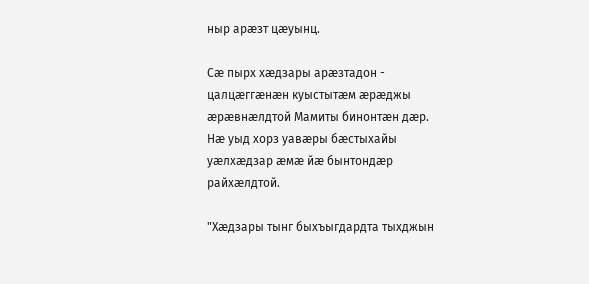ныр арæзт цæуынц.

Сæ пырх хæдзары арæзтадон - цалцæггæнæн куыстытæм æрæджы æрæвнæлдтой Мамиты бинонтæн дæр. Нæ уыд хорз уавæры бæстыхайы уæлхæдзар æмæ йæ бынтондæр райхæлдтой.

"Хæдзары тынг быхъыгдардта тыхджын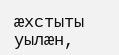æхстыты уылæн,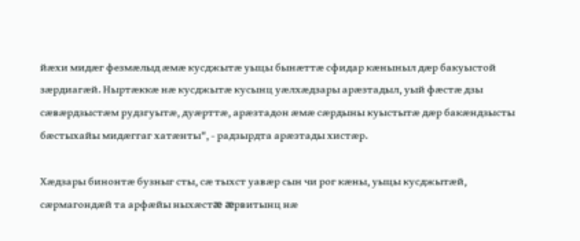йæхи мидæг фезмæлыд æмæ кусджытæ уыцы бынæттæ сфидар кæныныл дæр бакуыстой зæрдиагæй. Ныртæккæ нæ кусджытæ кусынц уæлхæдзары арæзтадыл, уый фæстæ дзы сæвæрдзыстæм рудзгуытæ, дуæрттæ, арæзтадон æмæ сæрдыны куыстытæ дæр бакæндзысты бæстыхайы мидæггаг хатæнты", - радзырдта арæзтады хистæр.

Хæдзары бинонтæ бузныг сты, сæ тыхст уавæр сын чи рог кæны, уыцы кусджытæй, сæрмагондæй та арфæйы ныхæстæ æрвитынц нæ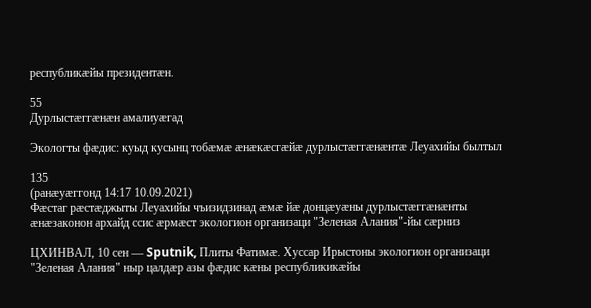республикæйы президентӕн.

55
Дурлыстӕггӕнӕн амалиуӕгад

Экологты фӕдис: куыд кусынц тобӕмӕ ӕнӕкӕсгӕйӕ дурлыстӕггӕнӕнтӕ Леуахийы былтыл

135
(ранӕуӕггонд 14:17 10.09.2021)
Фӕстаг рӕстӕджыты Леуахийы чъизидзинад ӕмӕ йӕ донцӕуӕны дурлыстӕггӕнӕнты ӕнӕзаконон архайд ссис ӕрмӕст экологион организаци "Зеленая Алания"-йы сӕрниз

ЦХИНВАЛ, 10 сен — Sputnik, Плиты Фатимӕ. Хуссар Ирыстоны экологион организаци "Зеленая Алания" ныр цалдӕр азы фӕдис кӕны республикикӕйы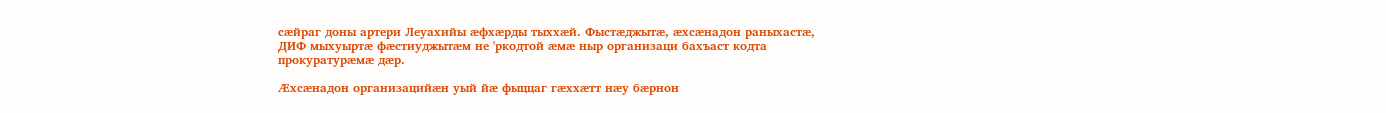сӕйраг доны артери Леуахийы ӕфхӕрды тыххӕй. Фыстӕджытӕ, ӕхсӕнадон раныхастӕ, ДИФ мыхуыртӕ фӕстиуджытӕм не 'ркодтой ӕмӕ ныр организаци бахъаст кодта прокуратурӕмӕ дӕр.

Ӕхсӕнадон организацийӕн уый йӕ фыццаг гӕххӕтт нӕу бӕрнон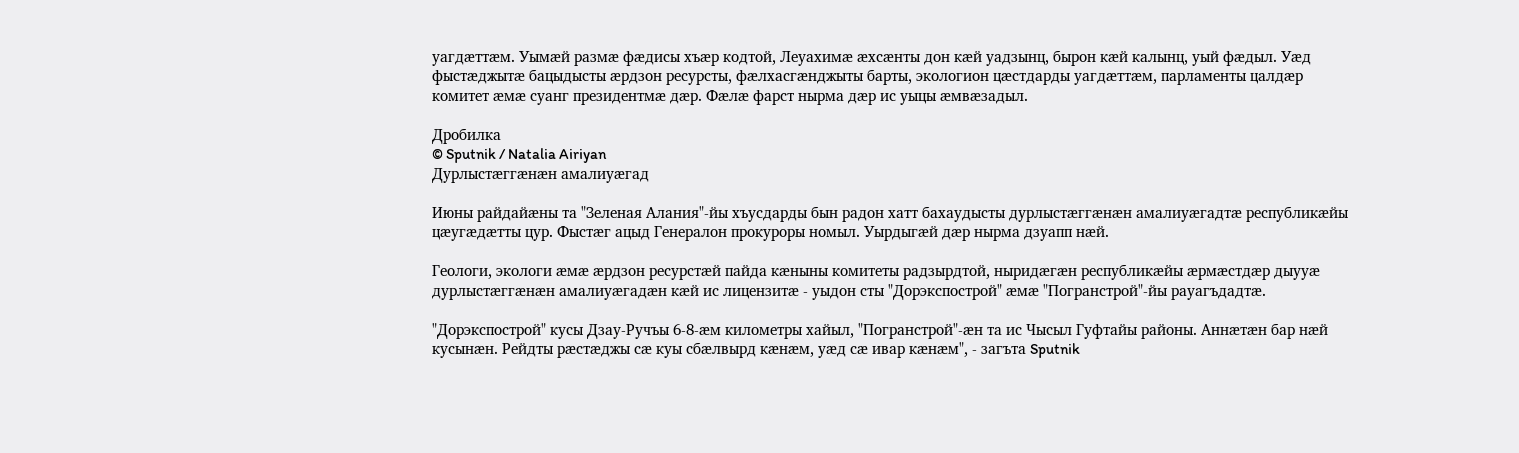уагдӕттӕм. Уымӕй размӕ фӕдисы хъӕр кодтой, Леуахимӕ ӕхсӕнты дон кӕй уадзынц, бырон кӕй калынц, уый фӕдыл. Уӕд фыстӕджытӕ бацыдысты ӕрдзон ресурсты, фӕлхасгӕнджыты барты, экологион цӕстдарды уагдӕттӕм, парламенты цалдӕр комитет ӕмӕ суанг президентмӕ дӕр. Фӕлӕ фарст нырма дӕр ис уыцы ӕмвӕзадыл.

Дробилка
© Sputnik / Natalia Airiyan
Дурлыстӕггӕнӕн амалиуӕгад

Июны райдайӕны та "Зеленая Алания"-йы хъусдарды бын радон хатт бахаудысты дурлыстӕггӕнӕн амалиуӕгадтӕ республикӕйы цӕугӕдӕтты цур. Фыстӕг ацыд Генералон прокуроры номыл. Уырдыгӕй дӕр нырма дзуапп нӕй.

Геологи, экологи ӕмӕ ӕрдзон ресурстӕй пайда кӕныны комитеты радзырдтой, ныридӕгӕн республикӕйы ӕрмӕстдӕр дыууӕ дурлыстӕггӕнӕн амалиуӕгадӕн кӕй ис лицензитӕ - уыдон сты "Дорэкспострой" ӕмӕ "Погранстрой"-йы рауагъдадтӕ.

"Дорэкспострой" кусы Дзау-Ручъы 6-8-ӕм километры хайыл, "Погранстрой"-ӕн та ис Чысыл Гуфтайы районы. Аннӕтӕн бар нӕй кусынӕн. Рейдты рӕстӕджы сӕ куы сбӕлвырд кӕнӕм, уӕд сӕ ивар кӕнӕм", - загъта Sputnik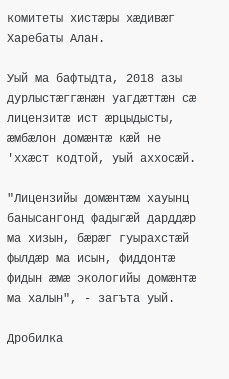комитеты хистӕры хӕдивӕг Харебаты Алан.

Уый ма бафтыдта, 2018 азы дурлыстӕггӕнӕн уагдӕттӕн сӕ лицензитӕ ист ӕрцыдысты, ӕмбӕлон домӕнтӕ кӕй не 'ххӕст кодтой, уый аххосӕй.

"Лицензийы домӕнтӕм хауынц банысангонд фадыгӕй дарддӕр ма хизын, бӕрӕг гуырахстӕй фылдӕр ма исын, фиддонтӕ фидын ӕмӕ экологийы домӕнтӕ ма халын", - загъта уый.

Дробилка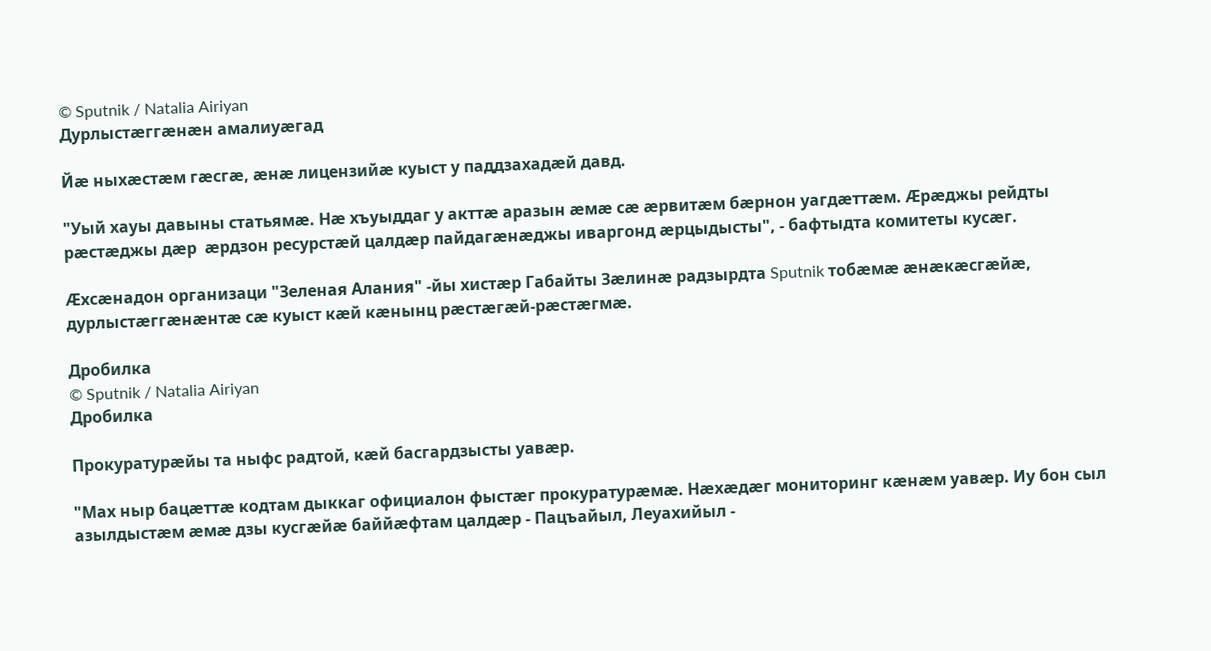© Sputnik / Natalia Airiyan
Дурлыстӕггӕнӕн амалиуӕгад

Йӕ ныхӕстӕм гӕсгӕ, ӕнӕ лицензийӕ куыст у паддзахадӕй давд.

"Уый хауы давыны статьямӕ. Нӕ хъуыддаг у акттӕ аразын ӕмӕ сӕ ӕрвитӕм бӕрнон уагдӕттӕм. Ӕрӕджы рейдты рӕстӕджы дӕр  ӕрдзон ресурстӕй цалдӕр пайдагӕнӕджы иваргонд ӕрцыдысты", - бафтыдта комитеты кусӕг.

Ӕхсӕнадон организаци "Зеленая Алания" -йы хистӕр Габайты Зӕлинӕ радзырдта Sputnik тобӕмӕ ӕнӕкӕсгӕйӕ, дурлыстӕггӕнӕнтӕ сӕ куыст кӕй кӕнынц рӕстӕгӕй-рӕстӕгмӕ.

Дробилка
© Sputnik / Natalia Airiyan
Дробилка

Прокуратурӕйы та ныфс радтой, кӕй басгардзысты уавӕр.

"Мах ныр бацӕттӕ кодтам дыккаг официалон фыстӕг прокуратурӕмӕ. Нӕхӕдӕг мониторинг кӕнӕм уавӕр. Иу бон сыл азылдыстӕм ӕмӕ дзы кусгӕйӕ баййӕфтам цалдӕр - Пацъайыл, Леуахийыл -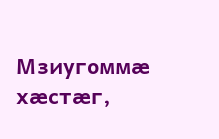Мзиугоммӕ хӕстӕг,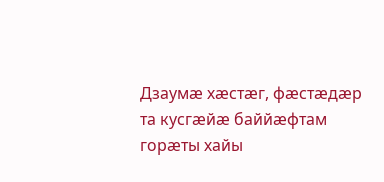Дзаумӕ хӕстӕг, фӕстӕдӕр та кусгӕйӕ баййӕфтам горӕты хайы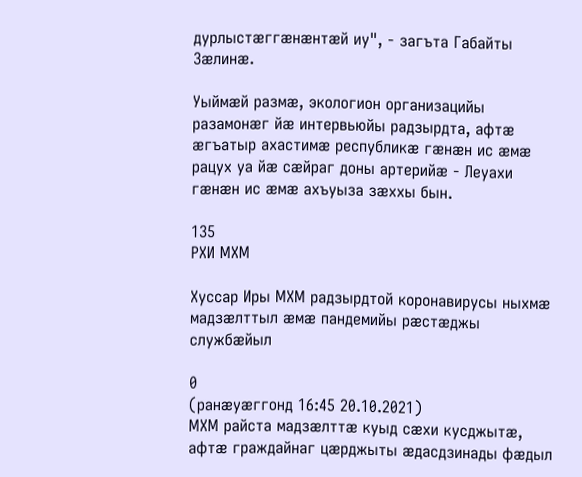дурлыстӕггӕнӕнтӕй иу", - загъта Габайты Зӕлинӕ.

Уыймӕй размӕ, экологион организацийы разамонӕг йӕ интервьюйы радзырдта, афтӕ ӕгъатыр ахастимӕ республикӕ гӕнӕн ис ӕмӕ рацух уа йӕ сӕйраг доны артерийӕ - Леуахи гӕнӕн ис ӕмӕ ахъуыза зӕххы бын.

135
РХИ МХМ

Хуссар Иры МХМ радзырдтой коронавирусы ныхмӕ мадзӕлттыл ӕмӕ пандемийы рӕстӕджы службӕйыл

0
(ранӕуӕггонд 16:45 20.10.2021)
МХМ райста мадзӕлттӕ куыд сӕхи кусджытӕ, афтӕ граждайнаг цӕрджыты ӕдасдзинады фӕдыл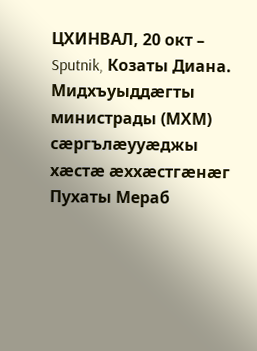ЦХИНВАЛ, 20 окт – Sputnik, Козаты Диана. Мидхъуыддӕгты министрады (МХМ) сӕргълӕууӕджы хӕстӕ ӕххӕстгӕнӕг Пухаты Мераб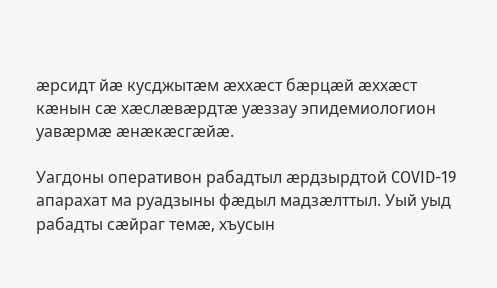ӕрсидт йӕ кусджытӕм ӕххӕст бӕрцӕй ӕххӕст кӕнын сӕ хӕслӕвӕрдтӕ уӕззау эпидемиологион уавӕрмӕ ӕнӕкӕсгӕйӕ.

Уагдоны оперативон рабадтыл ӕрдзырдтой COVID-19 апарахат ма руадзыны фӕдыл мадзӕлттыл. Уый уыд рабадты сӕйраг темӕ, хъусын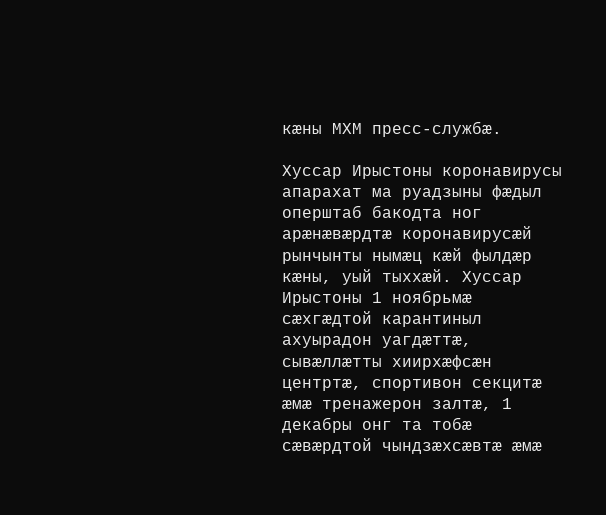кӕны МХМ пресс-службӕ.

Хуссар Ирыстоны коронавирусы апарахат ма руадзыны фӕдыл оперштаб бакодта ног арӕнӕвӕрдтӕ коронавирусӕй рынчынты нымӕц кӕй фылдӕр кӕны, уый тыххӕй. Хуссар Ирыстоны 1 ноябрьмӕ сӕхгӕдтой карантиныл ахуырадон уагдӕттӕ, сывӕллӕтты хиирхӕфсӕн центртӕ, спортивон секцитӕ ӕмӕ тренажерон залтӕ, 1 декабры онг та тобӕ сӕвӕрдтой чындзӕхсӕвтӕ ӕмӕ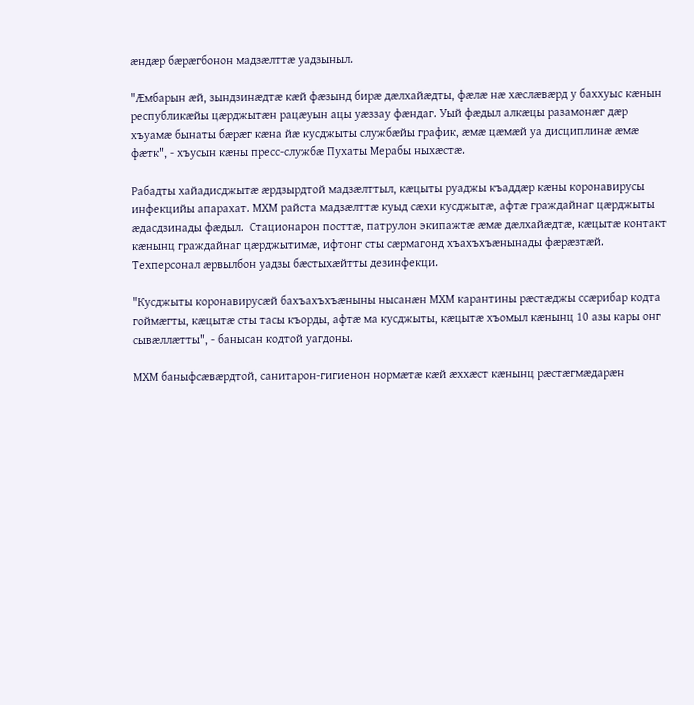ӕндӕр бӕрӕгбонон мадзӕлттӕ уадзыныл.

"Ӕмбарын ӕй, зындзинӕдтӕ кӕй фӕзынд бирӕ дӕлхайӕдты, фӕлӕ нӕ хӕслӕвӕрд у баххуыс кӕнын республикӕйы цӕрджытӕн рацӕуын ацы уӕззау фӕндаг. Уый фӕдыл алкӕцы разамонӕг дӕр хъуамӕ бынаты бӕрӕг кӕна йӕ кусджыты службӕйы график, ӕмӕ цӕмӕй уа дисциплинӕ ӕмӕ фӕтк", - хъусын кӕны пресс-службӕ Пухаты Мерабы ныхӕстӕ.

Рабадты хайадисджытӕ ӕрдзырдтой мадзӕлттыл, кӕцыты руаджы къаддӕр кӕны коронавирусы инфекцийы апарахат. МХМ райста мадзӕлттӕ куыд сӕхи кусджытӕ, афтӕ граждайнаг цӕрджыты ӕдасдзинады фӕдыл.  Стационарон посттӕ, патрулон экипажтӕ ӕмӕ дӕлхайӕдтӕ, кӕцытӕ контакт кӕнынц граждайнаг цӕрджытимӕ, ифтонг сты сӕрмагонд хъахъхъӕнынады фӕрӕзтӕй. Техперсонал ӕрвылбон уадзы бӕстыхӕйтты дезинфекци.

"Кусджыты коронавирусӕй бахъахъхъӕныны нысанӕн МХМ карантины рӕстӕджы ссӕрибар кодта гоймӕгты, кӕцытӕ сты тасы къорды, афтӕ ма кусджыты, кӕцытӕ хъомыл кӕнынц 10 азы кары онг сывӕллӕтты", - банысан кодтой уагдоны.

МХМ баныфсӕвӕрдтой, санитарон-гигиенон нормӕтӕ кӕй ӕххӕст кӕнынц рӕстӕгмӕдарӕн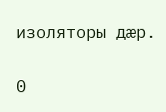изоляторы дӕр.

0